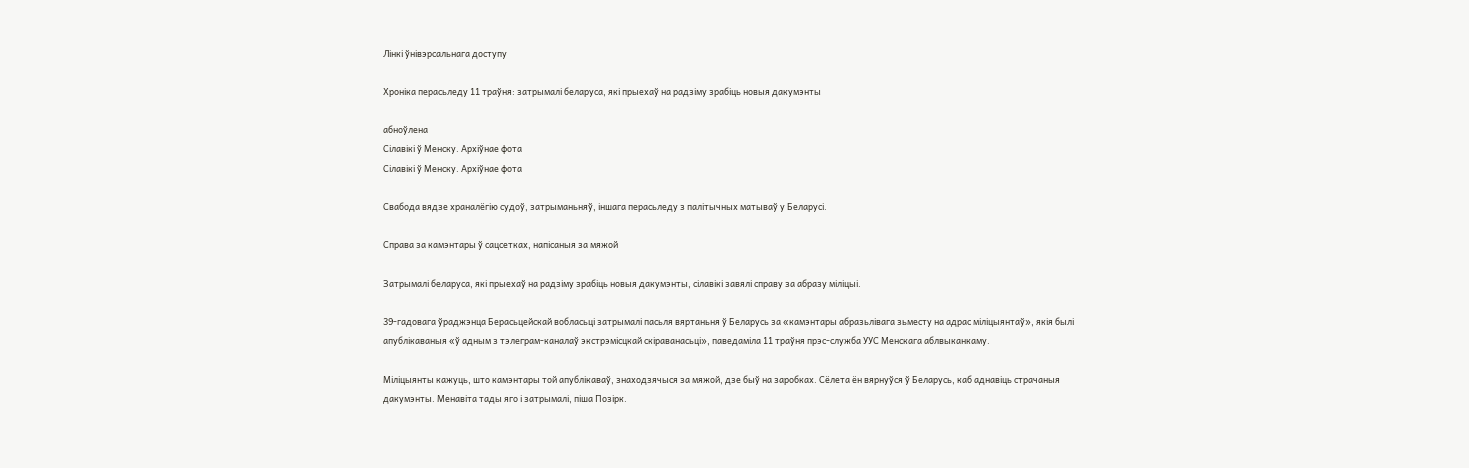Лінкі ўнівэрсальнага доступу

Хроніка перасьледу 11 траўня: затрымалі беларуса, які прыехаў на радзіму зрабіць новыя дакумэнты

абноўлена
Сілавікі ў Менску. Архіўнае фота
Сілавікі ў Менску. Архіўнае фота

Свабода вядзе храналёгію судоў, затрыманьняў, іншага перасьледу з палітычных матываў у Беларусі.

Справа за камэнтары ў сацсетках, напісаныя за мяжой

Затрымалі беларуса, які прыехаў на радзіму зрабіць новыя дакумэнты, сілавікі завялі справу за абразу міліцыі.

39-гадовага ўраджэнца Берасьцейскай вобласьці затрымалі пасьля вяртаньня ў Беларусь за «камэнтары абразьлівага зьместу на адрас міліцыянтаў», якія былі апублікаваныя «ў адным з тэлеграм-каналаў экстрэмісцкай скіраванасьці», паведаміла 11 траўня прэс-служба УУС Менскага аблвыканкаму.

Міліцыянты кажуць, што камэнтары той апублікаваў, знаходзячыся за мяжой, дзе быў на заробках. Сёлета ён вярнуўся ў Беларусь, каб аднавіць страчаныя дакумэнты. Менавіта тады яго і затрымалі, піша Позірк.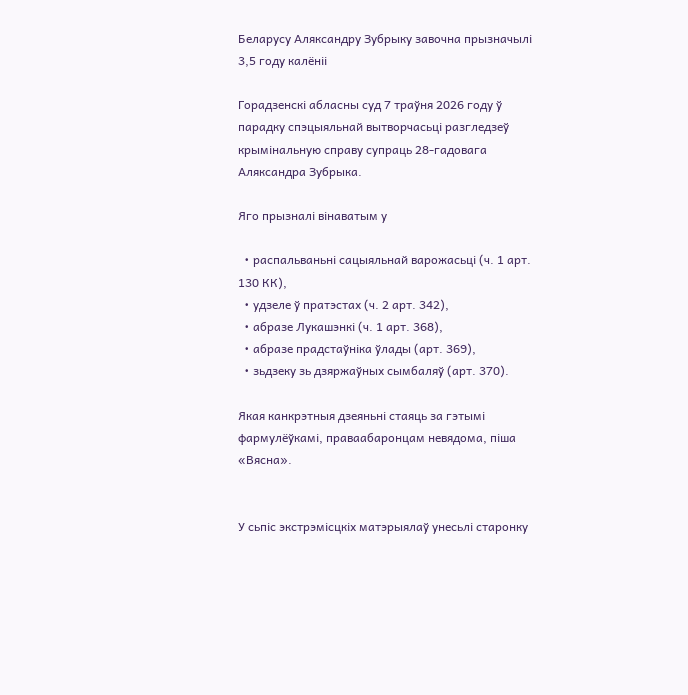Беларусу Аляксандру Зубрыку завочна прызначылі 3,5 году калёніі

Горадзенскі абласны суд 7 траўня 2026 году ў парадку спэцыяльнай вытворчасьці разгледзеў крымінальную справу супраць 28-гадовага Аляксандра Зубрыка.

Яго прызналі вінаватым у

  • распальваньні сацыяльнай варожасьці (ч. 1 арт. 130 КК),
  • удзеле ў пратэстах (ч. 2 арт. 342),
  • абразе Лукашэнкі (ч. 1 арт. 368),
  • абразе прадстаўніка ўлады (арт. 369),
  • зьдзеку зь дзяржаўных сымбаляў (арт. 370).

Якая канкрэтныя дзеяньні стаяць за гэтымі фармулёўкамі, праваабаронцам невядома, піша «Вясна».


У сьпіс экстрэмісцкіх матэрыялаў унесьлі старонку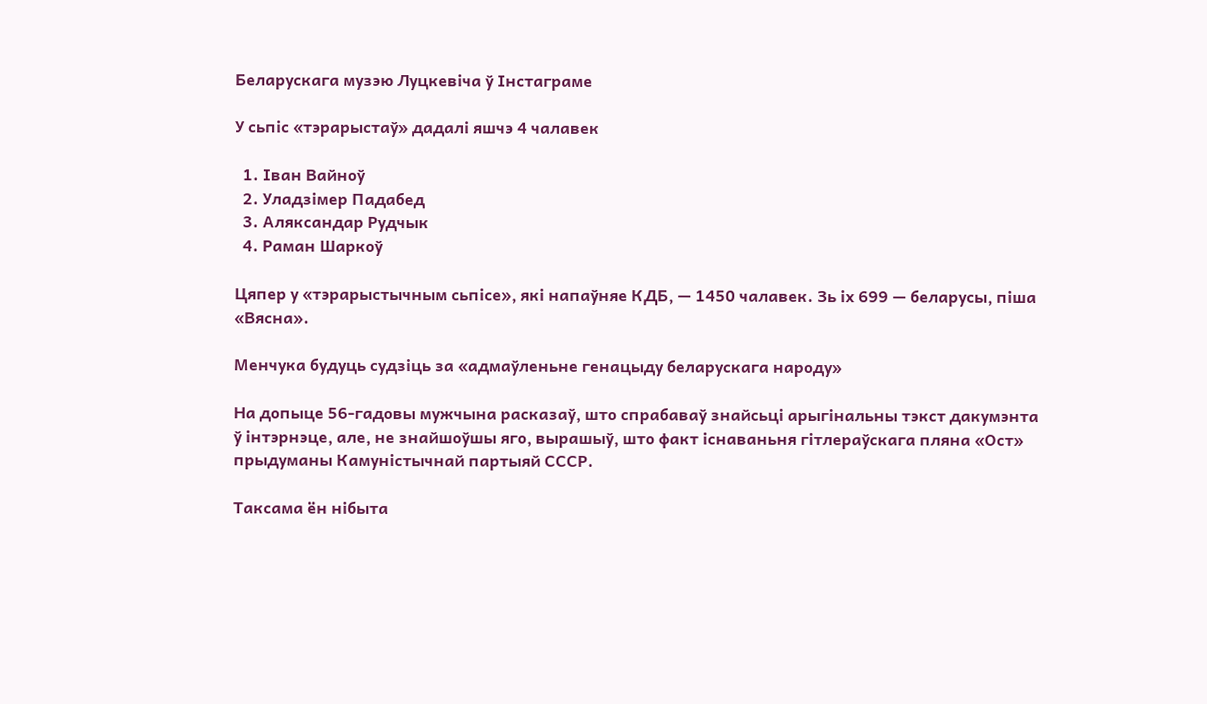Беларускага музэю Луцкевіча ў Інстаграме

У сьпіс «тэрарыстаў» дадалі яшчэ 4 чалавек

  1. Іван Вайноў
  2. Уладзімер Падабед
  3. Аляксандар Рудчык
  4. Раман Шаркоў

Цяпер у «тэрарыстычным сьпісе», які напаўняе КДБ, — 1450 чалавек. Зь іх 699 — беларусы, піша «Вясна».

Менчука будуць судзіць за «адмаўленьне генацыду беларускага народу»

На допыце 56-гадовы мужчына расказаў, што спрабаваў знайсьці арыгінальны тэкст дакумэнта ў інтэрнэце, але, не знайшоўшы яго, вырашыў, што факт існаваньня гітлераўскага пляна «Ост» прыдуманы Камуністычнай партыяй СССР.

Таксама ён нібыта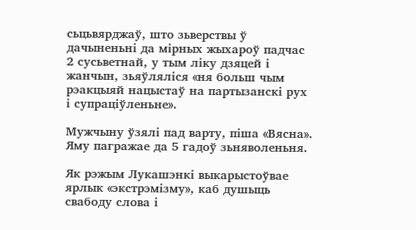сьцьвярджаў, што зьверствы ў дачыненьні да мірных жыхароў падчас 2 сусьветнай, у тым ліку дзяцей і жанчын, зьяўляліся «ня больш чым рэакцыяй нацыстаў на партызанскі рух і супраціўленьне».

Мужчыну ўзялі пад варту, піша «Вясна». Яму пагражае да 5 гадоў зьняволеньня.

Як рэжым Лукашэнкі выкарыстоўвае ярлык «экстрэмізму», каб душыць свабоду слова і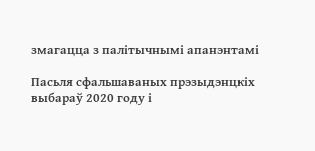змагацца з палітычнымі апанэнтамі

Пасьля сфальшаваных прэзыдэнцкіх выбараў 2020 году і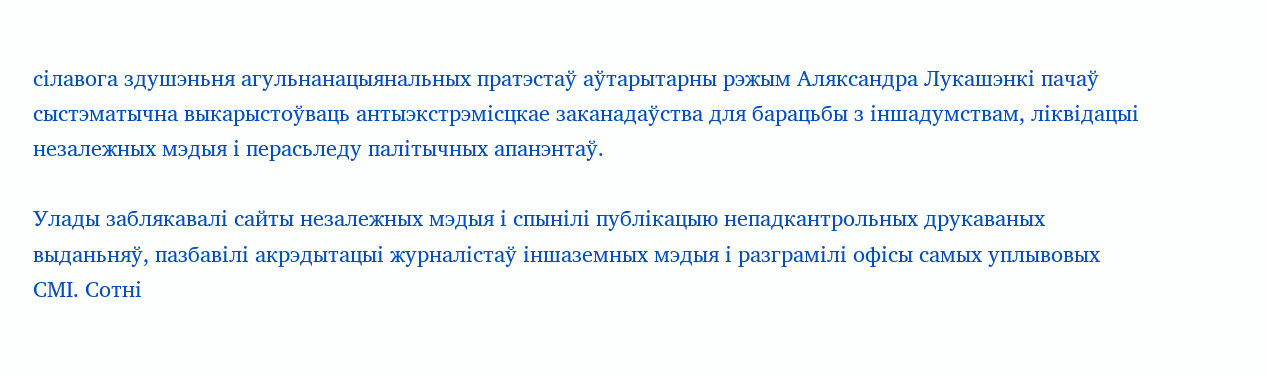сілавога здушэньня агульнанацыянальных пратэстаў аўтарытарны рэжым Аляксандра Лукашэнкі пачаў сыстэматычна выкарыстоўваць антыэкстрэмісцкае заканадаўства для барацьбы з іншадумствам, ліквідацыі незалежных мэдыя і перасьледу палітычных апанэнтаў.

Улады заблякавалі сайты незалежных мэдыя і спынілі публікацыю непадкантрольных друкаваных выданьняў, пазбавілі акрэдытацыі журналістаў іншаземных мэдыя і разграмілі офісы самых уплывовых СМІ. Сотні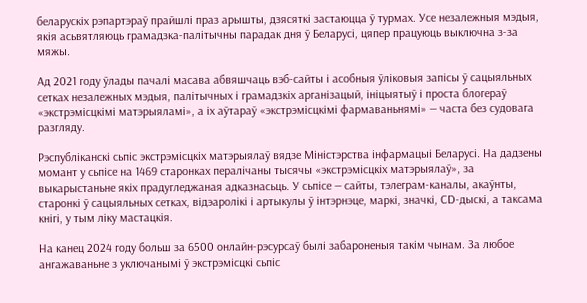беларускіх рэпартэраў прайшлі праз арышты, дзясяткі застаюцца ў турмах. Усе незалежныя мэдыя, якія асьвятляюць грамадзка-палітычны парадак дня ў Беларусі, цяпер працуюць выключна з-за мяжы.

Ад 2021 году ўлады пачалі масава абвяшчаць вэб-сайты і асобныя ўліковыя запісы ў сацыяльных сетках незалежных мэдыя, палітычных і грамадзкіх арганізацый, ініцыятыў і проста блогераў «экстрэмісцкімі матэрыяламі», а іх аўтараў «экстрэмісцкімі фармаваньнямі» — часта без судовага разгляду.

Рэспубліканскі сьпіс экстрэмісцкіх матэрыялаў вядзе Міністэрства інфармацыі Беларусі. На дадзены момант у сьпісе на 1469 старонках пералічаны тысячы «экстрэмісцкіх матэрыялаў», за выкарыстаньне якіх прадугледжаная адказнасьць. У сьпісе — сайты, тэлеграм-каналы, акаўнты, старонкі ў сацыяльных сетках, відэаролікі і артыкулы ў інтэрнэце, маркі, значкі, CD-дыскі, а таксама кнігі, у тым ліку мастацкія.

На канец 2024 году больш за 6500 онлайн-рэсурсаў былі забароненыя такім чынам. За любое ангажаваньне з уключанымі ў экстрэмісцкі сьпіс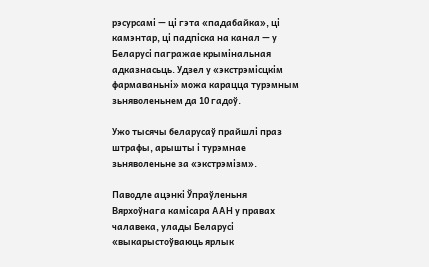рэсурсамі — ці гэта «падабайка», ці камэнтар, ці падпіска на канал — у Беларусі пагражае крымінальная адказнасьць. Удзел у «экстрэмісцкім фармаваньні» можа карацца турэмным зьняволеньнем да 10 гадоў.

Ужо тысячы беларусаў прайшлі праз штрафы, арышты і турэмнае зьняволеньне за «экстрэмізм».

Паводле ацэнкі Ўпраўленьня Вярхоўнага камісара ААН у правах чалавека, улады Беларусі «выкарыстоўваюць ярлык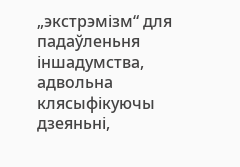„экстрэмізм“ для падаўленьня іншадумства, адвольна клясыфікуючы дзеяньні,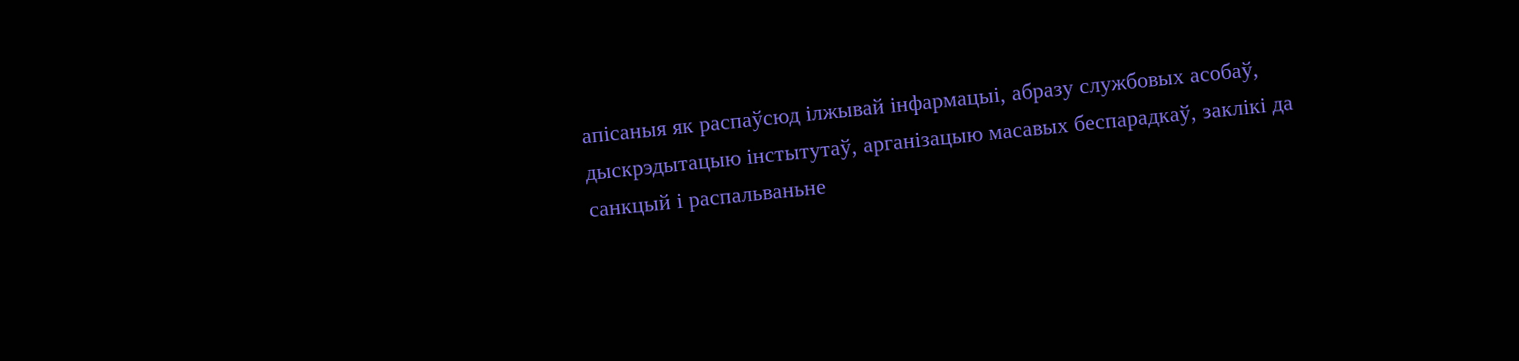апісаныя як распаўсюд ілжывай інфармацыі, абразу службовых асобаў, дыскрэдытацыю інстытутаў, арганізацыю масавых беспарадкаў, заклікі да санкцый і распальваньне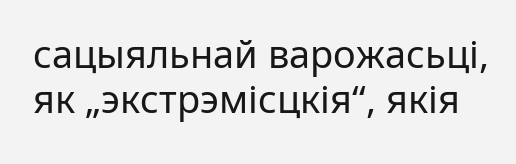сацыяльнай варожасьці, як „экстрэмісцкія“, якія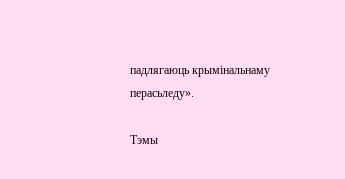падлягаюць крымінальнаму перасьледу».

Тэмы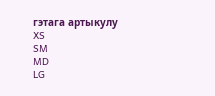гэтага артыкулу
XS
SM
MD
LG